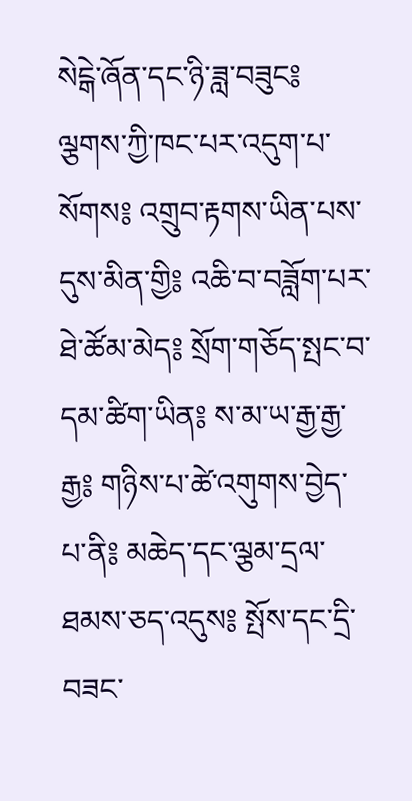སེངྒེ་ཞོན་དང་ཉི་ཟླ་བཟུང༔ ལྕགས་ཀྱི་ཁང་པར་འདུག་པ་སོགས༔ འགྲུབ་རྟགས་ཡིན་པས་དུས་མིན་གྱི༔ འཆི་བ་བཟློག་པར་ཐེ་ཚོམ་མེད༔ སྲོག་གཅོད་སྤང་བ་དམ་ཚིག་ཡིན༔ ས་མ་ཡ་རྒྱ་རྒྱ་རྒྱ༔ གཉིས་པ་ཚེ་འགུགས་བྱེད་པ་ནི༔ མཆེད་དང་ལྕམ་དྲལ་ཐམས་ཅད་འདུས༔ སྤོས་དང་དྲི་བཟང་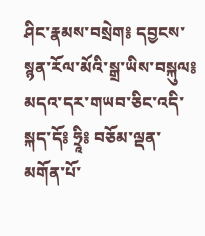ཤིང་རྣམས་བསྲེག༔ དབྱངས་སྙན་རོལ་མོའི་སྒྲ་ཡིས་བསྐུལ༔ མདའ་དར་གཡབ་ཅིང་འདི་སྐད་དོ༔ ཧྲཱི༔ བཅོམ་ལྡན་མགོན་པོ་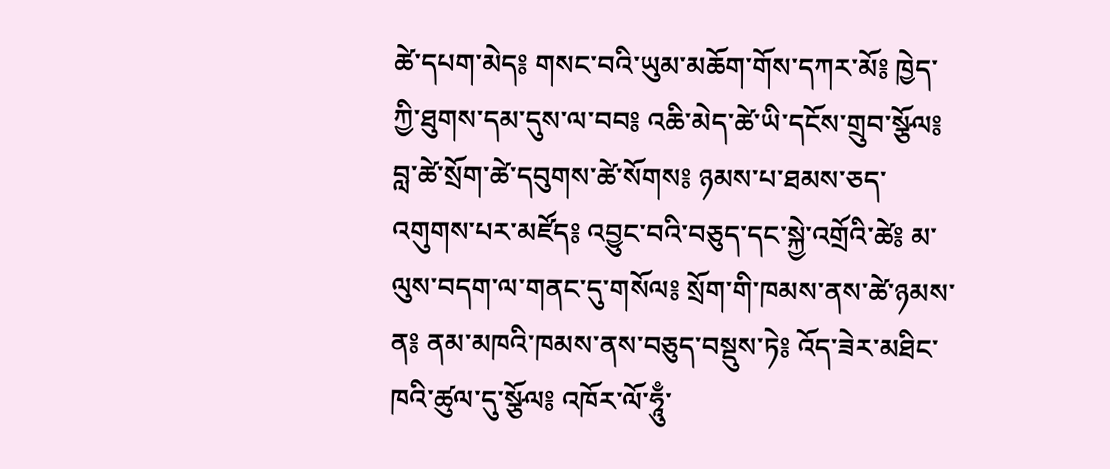ཚེ་དཔག་མེད༔ གསང་བའི་ཡུམ་མཆོག་གོས་དཀར་མོ༔ ཁྱེད་ཀྱི་ཐུགས་དམ་དུས་ལ་བབ༔ འཆི་མེད་ཚེ་ཡི་དངོས་གྲུབ་སྩོལ༔ བླ་ཚེ་སྲོག་ཚེ་དབུགས་ཚེ་སོགས༔ ཉམས་པ་ཐམས་ཅད་འགུགས་པར་མཛོད༔ འབྱུང་བའི་བཅུད་དང་སྐྱེ་འགྲོའི་ཚེ༔ མ་ལུས་བདག་ལ་གནང་དུ་གསོལ༔ སྲོག་གི་ཁམས་ནས་ཚེ་ཉམས་ན༔ ནམ་མཁའི་ཁམས་ནས་བཅུད་བསྡུས་ཏེ༔ འོད་ཟེར་མཐིང་ཁའི་ཚུལ་དུ་སྩོལ༔ འཁོར་ལོ་ཧཱུྃ་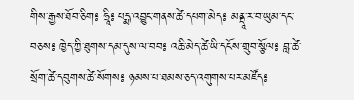གིས་རྒྱས་ཐོབ་ཅིག༔ ཧྲཱི༔ པདྨ་འབྱུང་གནས་ཚེ་དཔག་མེད༔ མནྡཱ་ར་བ་ཡུམ་དང་བཅས༔ ཁྱེད་ཀྱི་ཐུགས་དམ་དུས་ལ་བབ༔ འཆི་མེད་ཚེ་ཡི་དངོས་གྲུབ་སྩོལ༔ བླ་ཚེ་སྲོག་ཚེ་དབུགས་ཚེ་སོགས༔ ཉམས་པ་ཐམས་ཅད་འགུགས་པར་མཛོད༔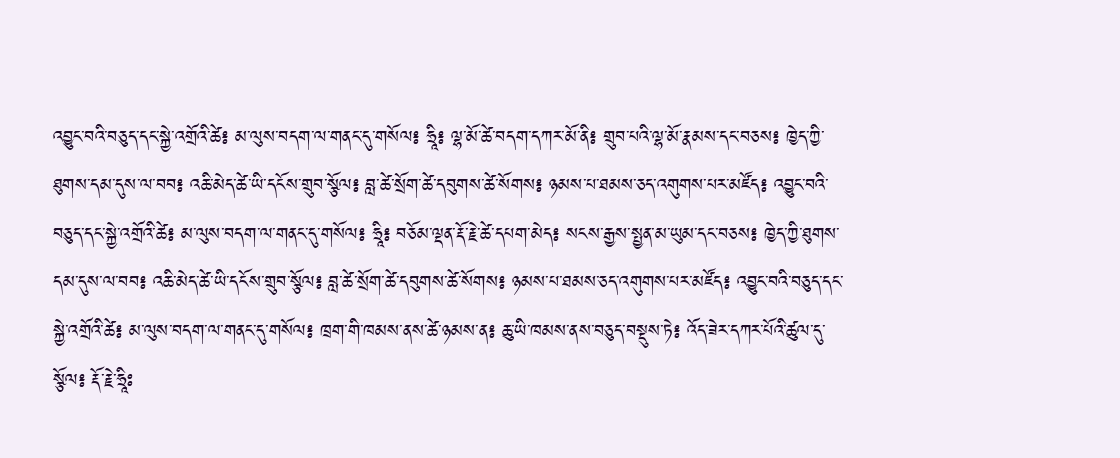འབྱུང་བའི་བཅུད་དང་སྐྱེ་འགྲོའི་ཚེ༔ མ་ལུས་བདག་ལ་གནང་དུ་གསོལ༔ ཧྲཱི༔ ལྷ་མོ་ཚེ་བདག་དཀར་མོ་ནི༔ གྲུབ་པའི་ལྷ་མོ་རྣམས་དང་བཅས༔ ཁྱེད་ཀྱི་ཐུགས་དམ་དུས་ལ་བབ༔ འཆི་མེད་ཚེ་ཡི་དངོས་གྲུབ་སྩོལ༔ བླ་ཚེ་སྲོག་ཚེ་དབུགས་ཚེ་སོགས༔ ཉམས་པ་ཐམས་ཅད་འགུགས་པར་མཛོད༔ འབྱུང་བའི་བཅུད་དང་སྐྱེ་འགྲོའི་ཚེ༔ མ་ལུས་བདག་ལ་གནང་དུ་གསོལ༔ ཧྲཱི༔ བཅོམ་ལྡན་རྡོ་རྗེ་ཚེ་དཔག་མེད༔ སངས་རྒྱས་སྤྱན་མ་ཡུམ་དང་བཅས༔ ཁྱེད་ཀྱི་ཐུགས་དམ་དུས་ལ་བབ༔ འཆི་མེད་ཚེ་ཡི་དངོས་གྲུབ་སྩོལ༔ བླ་ཚེ་སྲོག་ཚེ་དབུགས་ཚེ་སོགས༔ ཉམས་པ་ཐམས་ཅད་འགུགས་པར་མཛོད༔ འབྱུང་བའི་བཅུད་དང་སྐྱེ་འགྲོའི་ཚེ༔ མ་ལུས་བདག་ལ་གནང་དུ་གསོལ༔ ཁྲག་གི་ཁམས་ནས་ཚེ་ཉམས་ན༔ ཆུ་ཡི་ཁམས་ནས་བཅུད་བསྡུས་ཏེ༔ འོད་ཟེར་དཀར་པོའི་ཚུལ་དུ་སྩོལ༔ རྡོ་རྗེ་ཧྲཱིཿ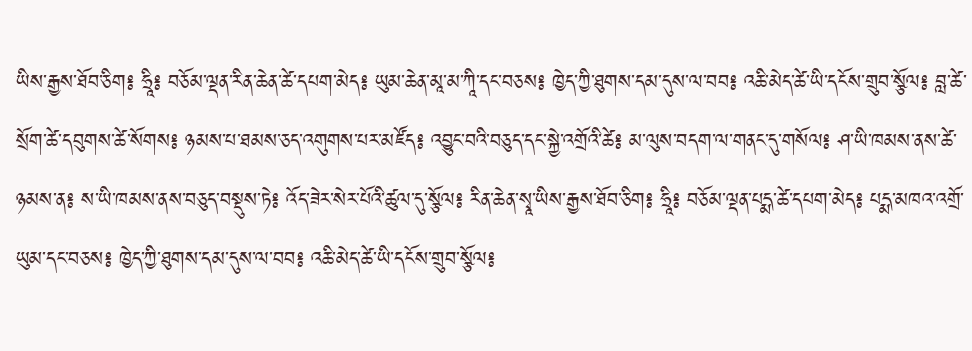ཡིས་རྒྱས་ཐོབ་ཅིག༔ ཧྲཱི༔ བཅོམ་ལྡན་རིན་ཆེན་ཚེ་དཔག་མེད༔ ཡུམ་ཆེན་མཱ་མ་ཀཱི་དང་བཅས༔ ཁྱེད་ཀྱི་ཐུགས་དམ་དུས་ལ་བབ༔ འཆི་མེད་ཚེ་ཡི་དངོས་གྲུབ་སྩོལ༔ བླ་ཚེ་སྲོག་ཚེ་དབུགས་ཚེ་སོགས༔ ཉམས་པ་ཐམས་ཅད་འགུགས་པར་མཛོད༔ འབྱུང་བའི་བཅུད་དང་སྐྱེ་འགྲོའི་ཚེ༔ མ་ལུས་བདག་ལ་གནང་དུ་གསོལ༔ ཤ་ཡི་ཁམས་ནས་ཚེ་ཉམས་ན༔ ས་ཡི་ཁམས་ནས་བཅུད་བསྡུས་ཏེ༔ འོད་ཟེར་སེར་པོའི་ཚུལ་དུ་སྩོལ༔ རིན་ཆེན་སྭཱ་ཡིས་རྒྱས་ཐོབ་ཅིག༔ ཧྲཱི༔ བཅོམ་ལྡན་པདྨ་ཚེ་དཔག་མེད༔ པདྨ་མཁའ་འགྲོ་ཡུམ་དང་བཅས༔ ཁྱེད་ཀྱི་ཐུགས་དམ་དུས་ལ་བབ༔ འཆི་མེད་ཚེ་ཡི་དངོས་གྲུབ་སྩོལ༔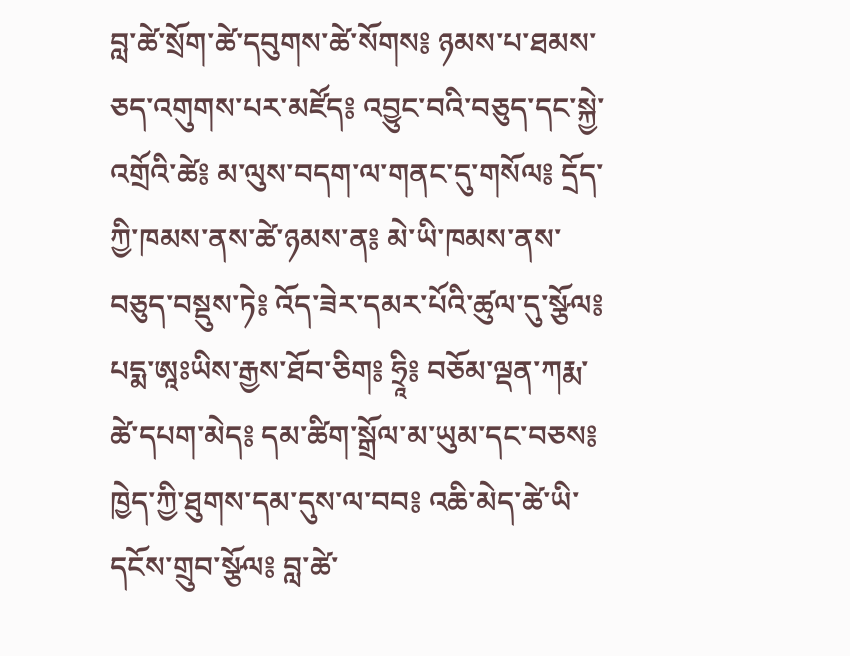བླ་ཚེ་སྲོག་ཚེ་དབུགས་ཚེ་སོགས༔ ཉམས་པ་ཐམས་ཅད་འགུགས་པར་མཛོད༔ འབྱུང་བའི་བཅུད་དང་སྐྱེ་འགྲོའི་ཚེ༔ མ་ལུས་བདག་ལ་གནང་དུ་གསོལ༔ དྲོད་ཀྱི་ཁམས་ནས་ཚེ་ཉམས་ན༔ མེ་ཡི་ཁམས་ནས་བཅུད་བསྡུས་ཏེ༔ འོད་ཟེར་དམར་པོའི་ཚུལ་དུ་སྩོལ༔ པདྨ་ཨཱཿཡིས་རྒྱས་ཐོབ་ཅིག༔ ཧྲཱི༔ བཅོམ་ལྡན་ཀརྨ་ཚེ་དཔག་མེད༔ དམ་ཚིག་སྒྲོལ་མ་ཡུམ་དང་བཅས༔ ཁྱེད་ཀྱི་ཐུགས་དམ་དུས་ལ་བབ༔ འཆི་མེད་ཚེ་ཡི་དངོས་གྲུབ་སྩོལ༔ བླ་ཚེ་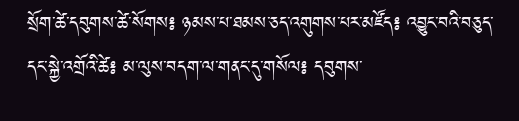སྲོག་ཚེ་དབུགས་ཚེ་སོགས༔ ཉམས་པ་ཐམས་ཅད་འགུགས་པར་མཛོད༔ འབྱུང་བའི་བཅུད་དང་སྐྱེ་འགྲོའི་ཚེ༔ མ་ལུས་བདག་ལ་གནང་དུ་གསོལ༔ དབུགས་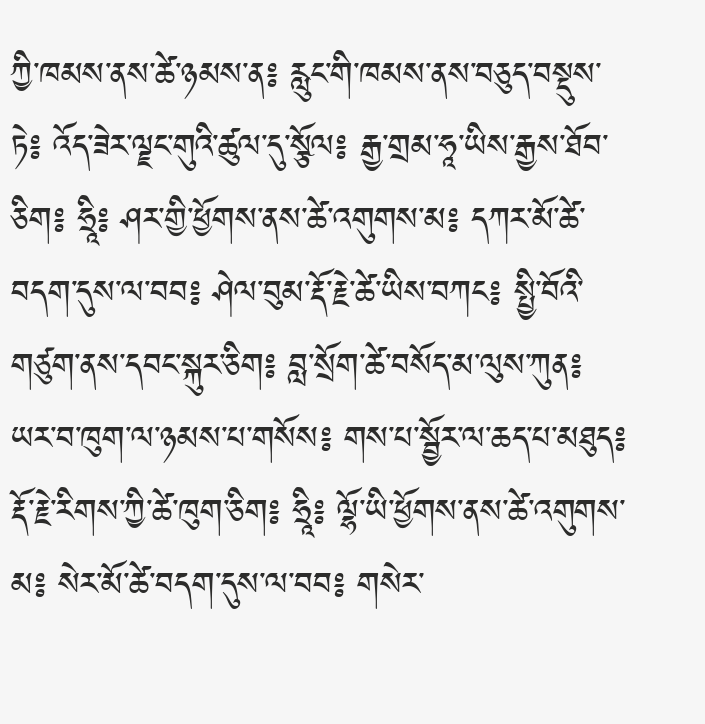ཀྱི་ཁམས་ནས་ཚེ་ཉམས་ན༔ རླུང་གི་ཁམས་ནས་བཅུད་བསྡུས་ཏེ༔ འོད་ཟེར་ལྗང་གུའི་ཚུལ་དུ་སྩོལ༔ རྒྱ་གྲམ་ཧཱ་ཡིས་རྒྱས་ཐོབ་ཅིག༔ ཧྲཱི༔ ཤར་གྱི་ཕྱོགས་ནས་ཚེ་འགུགས་མ༔ དཀར་མོ་ཚེ་བདག་དུས་ལ་བབ༔ ཤེལ་བུམ་རྡོ་རྗེ་ཚེ་ཡིས་བཀང༔ སྤྱི་བོའི་གཙུག་ནས་དབང་སྐུར་ཅིག༔ བླ་སྲོག་ཚེ་བསོད་མ་ལུས་ཀུན༔ ཡར་བ་ཁུག་ལ་ཉམས་པ་གསོས༔ གས་པ་སྦྱོར་ལ་ཆད་པ་མཐུད༔ རྡོ་རྗེ་རིགས་ཀྱི་ཚེ་ཁུག་ཅིག༔ ཧྲཱི༔ ལྷོ་ཡི་ཕྱོགས་ནས་ཚེ་འགུགས་མ༔ སེར་མོ་ཚེ་བདག་དུས་ལ་བབ༔ གསེར་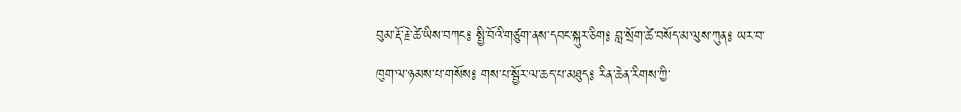བུམ་རྡོ་རྗེ་ཚེ་ཡིས་བཀང༔ སྤྱི་བོའི་གཙུག་ནས་དབང་སྐུར་ཅིག༔ བླ་སྲོག་ཚེ་བསོད་མ་ལུས་ཀུན༔ ཡར་བ་ཁུག་ལ་ཉམས་པ་གསོས༔ གས་པ་སྦྱོར་ལ་ཆད་པ་མཐུད༔ རིན་ཆེན་རིགས་ཀྱི་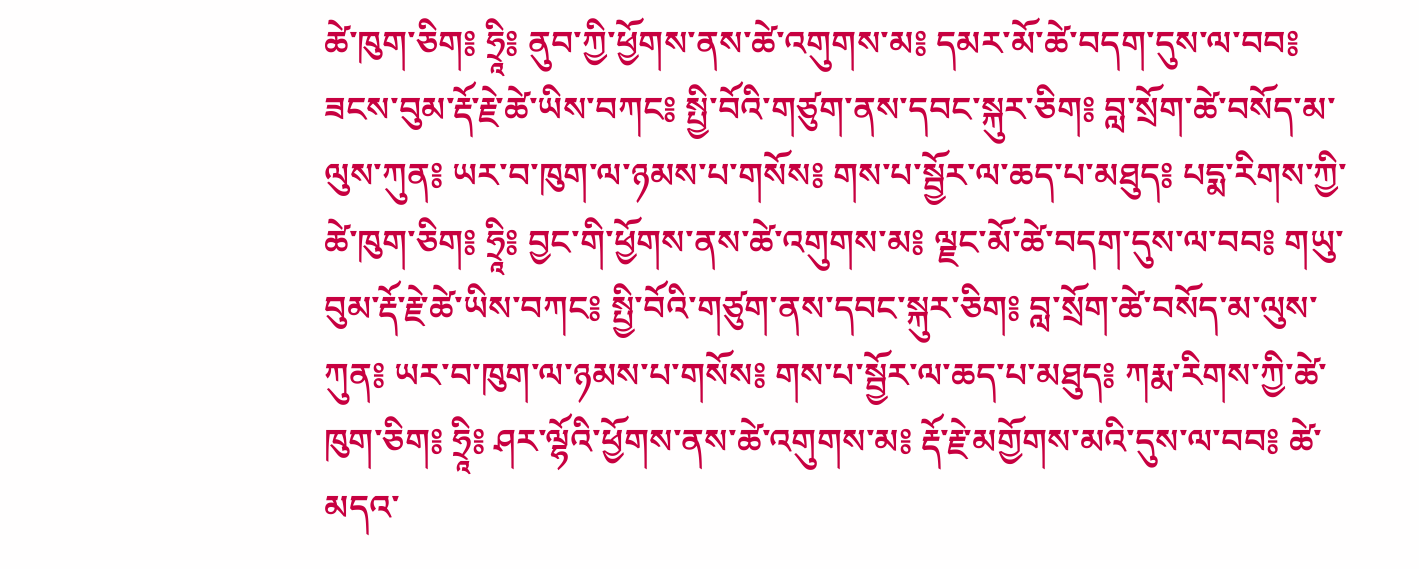ཚེ་ཁུག་ཅིག༔ ཧྲཱི༔ ནུབ་ཀྱི་ཕྱོགས་ནས་ཚེ་འགུགས་མ༔ དམར་མོ་ཚེ་བདག་དུས་ལ་བབ༔ ཟངས་བུམ་རྡོ་རྗེ་ཚེ་ཡིས་བཀང༔ སྤྱི་བོའི་གཙུག་ནས་དབང་སྐུར་ཅིག༔ བླ་སྲོག་ཚེ་བསོད་མ་ལུས་ཀུན༔ ཡར་བ་ཁུག་ལ་ཉམས་པ་གསོས༔ གས་པ་སྦྱོར་ལ་ཆད་པ་མཐུད༔ པདྨ་རིགས་ཀྱི་ཚེ་ཁུག་ཅིག༔ ཧྲཱི༔ བྱང་གི་ཕྱོགས་ནས་ཚེ་འགུགས་མ༔ ལྗང་མོ་ཚེ་བདག་དུས་ལ་བབ༔ གཡུ་བུམ་རྡོ་རྗེ་ཚེ་ཡིས་བཀང༔ སྤྱི་བོའི་གཙུག་ནས་དབང་སྐུར་ཅིག༔ བླ་སྲོག་ཚེ་བསོད་མ་ལུས་ཀུན༔ ཡར་བ་ཁུག་ལ་ཉམས་པ་གསོས༔ གས་པ་སྦྱོར་ལ་ཆད་པ་མཐུད༔ ཀརྨ་རིགས་ཀྱི་ཚེ་ཁུག་ཅིག༔ ཧྲཱི༔ ཤར་ལྷོའི་ཕྱོགས་ནས་ཚེ་འགུགས་མ༔ རྡོ་རྗེ་མགྱོགས་མའི་དུས་ལ་བབ༔ ཚེ་མདའ་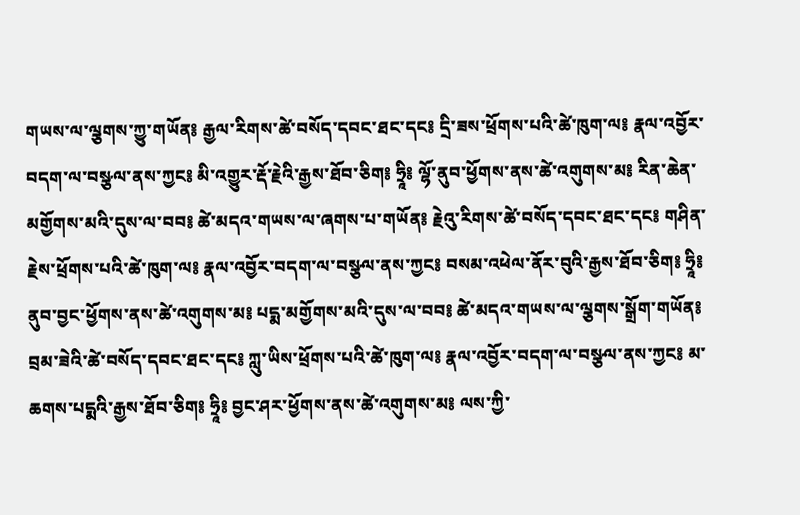གཡས་ལ་ལྕགས་ཀྱུ་གཡོན༔ རྒྱལ་རིགས་ཚེ་བསོད་དབང་ཐང་དང༔ དྲི་ཟས་ཕྲོགས་པའི་ཚེ་ཁུག་ལ༔ རྣལ་འབྱོར་བདག་ལ་བསྩལ་ནས་ཀྱང༔ མི་འགྱུར་རྡོ་རྗེའི་རྒྱས་ཐོབ་ཅིག༔ ཧྲཱི༔ ལྷོ་ནུབ་ཕྱོགས་ནས་ཚེ་འགུགས་མ༔ རིན་ཆེན་མགྱོགས་མའི་དུས་ལ་བབ༔ ཚེ་མདའ་གཡས་ལ་ཞགས་པ་གཡོན༔ རྗེའུ་རིགས་ཚེ་བསོད་དབང་ཐང་དང༔ གཤིན་རྗེས་ཕྲོགས་པའི་ཚེ་ཁུག་ལ༔ རྣལ་འབྱོར་བདག་ལ་བསྩལ་ནས་ཀྱང༔ བསམ་འཕེལ་ནོར་བུའི་རྒྱས་ཐོབ་ཅིག༔ ཧྲཱི༔ ནུབ་བྱང་ཕྱོགས་ནས་ཚེ་འགུགས་མ༔ པདྨ་མགྱོགས་མའི་དུས་ལ་བབ༔ ཚེ་མདའ་གཡས་ལ་ལྕགས་སྒྲོག་གཡོན༔ བྲམ་ཟེའི་ཚེ་བསོད་དབང་ཐང་དང༔ ཀླུ་ཡིས་ཕྲོགས་པའི་ཚེ་ཁུག་ལ༔ རྣལ་འབྱོར་བདག་ལ་བསྩལ་ནས་ཀྱང༔ མ་ཆགས་པདྨའི་རྒྱས་ཐོབ་ཅིག༔ ཧྲཱི༔ བྱང་ཤར་ཕྱོགས་ནས་ཚེ་འགུགས་མ༔ ལས་ཀྱི་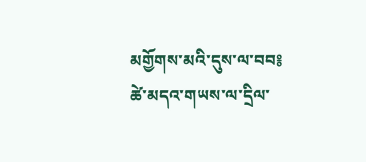མགྱོགས་མའི་དུས་ལ་བབ༔ ཚེ་མདའ་གཡས་ལ་དྲིལ་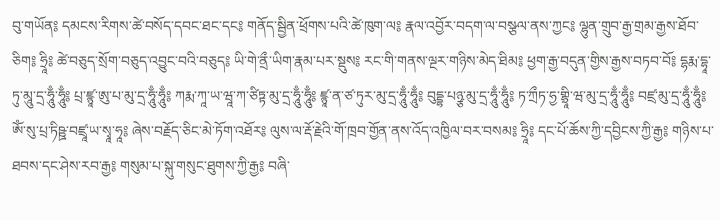བུ་གཡོན༔ དམངས་རིགས་ཚེ་བསོད་དབང་ཐང་དང༔ གནོད་སྦྱིན་ཕྲོགས་པའི་ཚེ་ཁུག་ལ༔ རྣལ་འབྱོར་བདག་ལ་བསྩལ་ནས་ཀྱང༔ ལྷུན་གྲུབ་རྒྱ་གྲམ་རྒྱས་ཐོབ་ཅིག༔ ཧྲཱི༔ ཚེ་བཅུད་སྲོག་བཅུད་འབྱུང་བའི་བཅུད༔ ཡི་གེ་ནྲྀ་ཡིག་རྣམ་པར་སྡུས༔ རང་གི་གནས་ལྔར་གཉིས་མེད་ཐིམ༔ ཕྱག་རྒྱ་བདུན་གྱིས་རྒྱས་བཏབ་བོ༔ དྷརྨ་དྷཱ་ཏུ་མཱུ་དྲ་ཧཱུྃ་ཧཱུྃ༔ པྲ་ཛྙཱ་ཨུ་པ་མུ་དྲ་ཧཱུྃ་ཧཱུྃ༔ ཀརྨ་ཀཱ་ཡ་ཝཱ་ཀ་ཙིཏྟ་མུ་དྲ་ཧཱུྃ་ཧཱུྃ༔ ཛྙཱ་ན་ཙ་ཏུར་མུ་དྲ་ཧཱུྃ་ཧཱུྃ༔ བུདྡྷ་པཉྩ་མུ་དྲ་ཧཱུྃ་ཧཱུྃ༔ ཏ་ཀྲྀཏ་ཧྱ་གྷྲཱི་ཝ་མུ་དྲ་ཧཱུྃ་ཧཱུྃ༔ བཛྲ་མུ་དྲ་ཧཱུྃ་ཧཱུྃ༔ ཨོཾ་སུ་པྲ་ཏིཥྛ་བཛྲཱ་ཡ་སྭཱ་ཧཱ༔ ཞེས་བརྗོད་ཅིང་མེ་ཏོག་འཐོར༔ ལུས་ལ་རྡོ་རྗེའི་གོ་ཁྲབ་གྱོན་ནས་འོད་འཁྱིལ་བར་བསམ༔ ཧྲཱི༔ དང་པོ་ཆོས་ཀྱི་དབྱིངས་ཀྱི་རྒྱ༔ གཉིས་པ་ཐབས་དང་ཤེས་རབ་རྒྱ༔ གསུམ་པ་སྐུ་གསུང་ཐུགས་ཀྱི་རྒྱ༔ བཞི་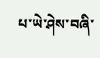པ་ཡེ་ཤེས་བཞི་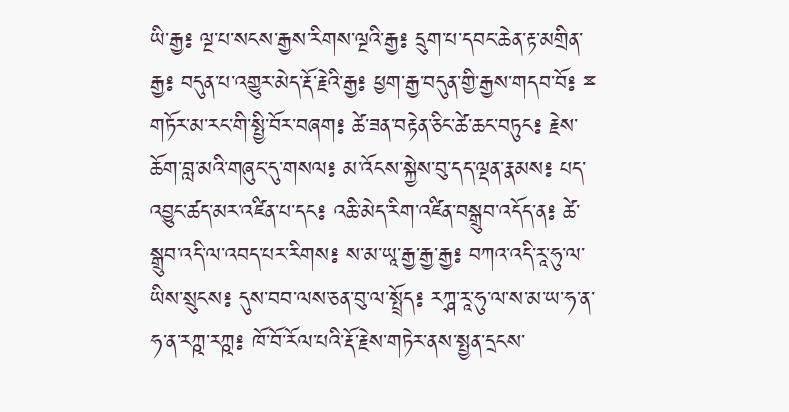ཡི་རྒྱ༔ ལྔ་པ་སངས་རྒྱས་རིགས་ལྔའི་རྒྱ༔ དྲུག་པ་དབང་ཆེན་རྟ་མགྲིན་རྒྱ༔ བདུན་པ་འགྱུར་མེད་རྡོ་རྗེའི་རྒྱ༔ ཕྱག་རྒྱ་བདུན་གྱི་རྒྱས་གདབ་བོ༔ ྈ གཏོར་མ་རང་གི་སྤྱི་བོར་བཞག༔ ཚེ་ཟན་བརྟེན་ཅིང་ཚེ་ཆང་བཏུང༔ རྗེས་ཆོག་བླ་མའི་གཞུང་དུ་གསལ༔ མ་འོངས་སྐྱེས་བུ་དད་ལྡན་རྣམས༔ པད་འབྱུང་ཚད་མར་འཛིན་པ་དང༔ འཆི་མེད་རིག་འཛིན་བསྒྲུབ་འདོད་ན༔ ཚེ་སྒྲུབ་འདི་ལ་འབད་པར་རིགས༔ ས་མ་ཡཱ་རྒྱ་རྒྱ་རྒྱ༔ བཀའ་འདི་རཱ་ཧུ་ལ་ཡིས་སྲུངས༔ དུས་བབ་ལས་ཅན་བུ་ལ་སྤྲོད༔ རཀྴ་རཱ་ཧུ་ལ་ས་མ་ཡ་ཧ་ན་ཧ་ན་རཀྵ་རཀྵ༔ ཁོ་བོ་རོལ་པའི་རྡོ་རྗེས་གཏེར་ནས་སྤྱན་དྲངས་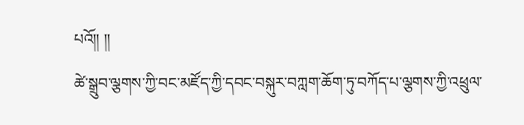པའོ།། །།
ཚེ་སྒྲུབ་ལྕགས་ཀྱི་བང་མཛོད་ཀྱི་དབང་བསྐུར་བཀླག་ཆོག་ཏུ་བཀོད་པ་ལྕགས་ཀྱི་འཕྲུལ་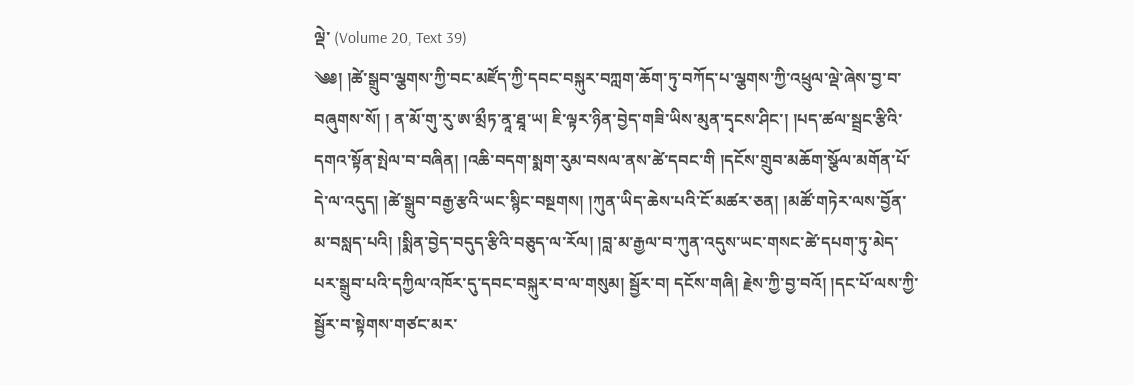ལྡེ་ (Volume 20, Text 39)
༄༅། །ཚེ་སྒྲུབ་ལྕགས་ཀྱི་བང་མཛོད་ཀྱི་དབང་བསྐུར་བཀླག་ཆོག་ཏུ་བཀོད་པ་ལྕགས་ཀྱི་འཕྲུལ་ལྡེ་ཞེས་བྱ་བ་བཞུགས་སོ། ། ན་མོ་གུ་རུ་ཨ་མྲྀཏ་ནཱ་ཐཱ་ཡ། ཇི་ལྟར་ཉིན་བྱེད་གཟི་ཡིས་མུན་དྭངས་ཤིང་། །པད་ཚལ་སྦྲང་རྩིའི་དགའ་སྟོན་སྤེལ་བ་བཞིན། །འཆི་བདག་སྨག་རུམ་བསལ་ནས་ཚེ་དབང་གི །དངོས་གྲུབ་མཆོག་སྩོལ་མགོན་པོ་དེ་ལ་འདུད། །ཚེ་སྒྲུབ་བརྒྱ་རྩའི་ཡང་སྙིང་བསྔགས། །ཀུན་ཡིད་ཆེས་པའི་ངོ་མཚར་ཅན། །མཚོ་གཏེར་ལས་བྱོན་མ་བསླད་པའི། །སྨིན་བྱེད་བདུད་རྩིའི་བཅུད་ལ་རོལ། །བླ་མ་རྒྱལ་བ་ཀུན་འདུས་ཡང་གསང་ཚེ་དཔག་ཏུ་མེད་པར་སྒྲུབ་པའི་དཀྱིལ་འཁོར་དུ་དབང་བསྐུར་བ་ལ་གསུམ། སྦྱོར་བ། དངོས་གཞི། རྗེས་ཀྱི་བྱ་བའོ། །དང་པོ་ལས་ཀྱི་སྦྱོར་བ་སྟེགས་གཙང་མར་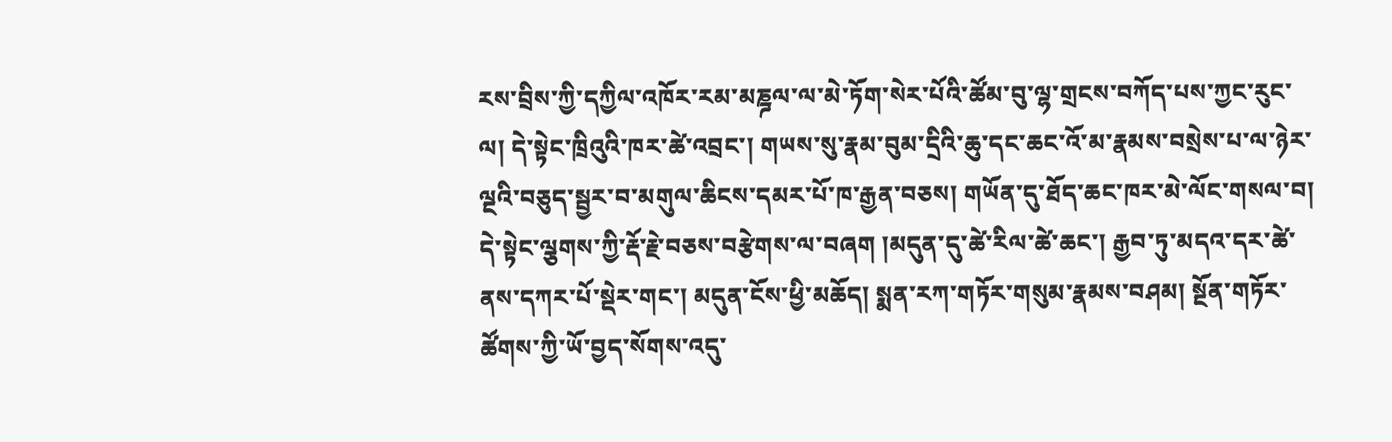རས་བྲིས་ཀྱི་དཀྱིལ་འཁོར་རམ་མཎྜལ་ལ་མེ་ཏོག་སེར་པོའི་ཚོམ་བུ་ལྷ་གྲངས་བཀོད་པས་ཀྱང་རུང་ལ། དེ་སྟེང་ཁྲིའུའི་ཁར་ཚེ་འབྲང་། གཡས་སུ་རྣམ་བུམ་དྲིའི་ཆུ་དང་ཆང་འོ་མ་རྣམས་བསྲེས་པ་ལ་ཉེར་ལྔའི་བཅུད་སྦྱར་བ་མགུལ་ཆིངས་དམར་པོ་ཁ་རྒྱན་བཅས། གཡོན་དུ་ཐོད་ཆང་ཁར་མེ་ལོང་གསལ་བ། དེ་སྟེང་ལྕགས་ཀྱི་རྡོ་རྗེ་བཅས་བརྩེགས་ལ་བཞག །མདུན་དུ་ཚེ་རིལ་ཚེ་ཆང་། རྒྱབ་ཏུ་མདའ་དར་ཚེ་ནས་དཀར་པོ་སྡེར་གང་། མདུན་ངོས་ཕྱི་མཆོད། སྨན་རཀ་གཏོར་གསུམ་རྣམས་བཤམ། སྔོན་གཏོར་ཚོགས་ཀྱི་ཡོ་བྱད་སོགས་འདུ་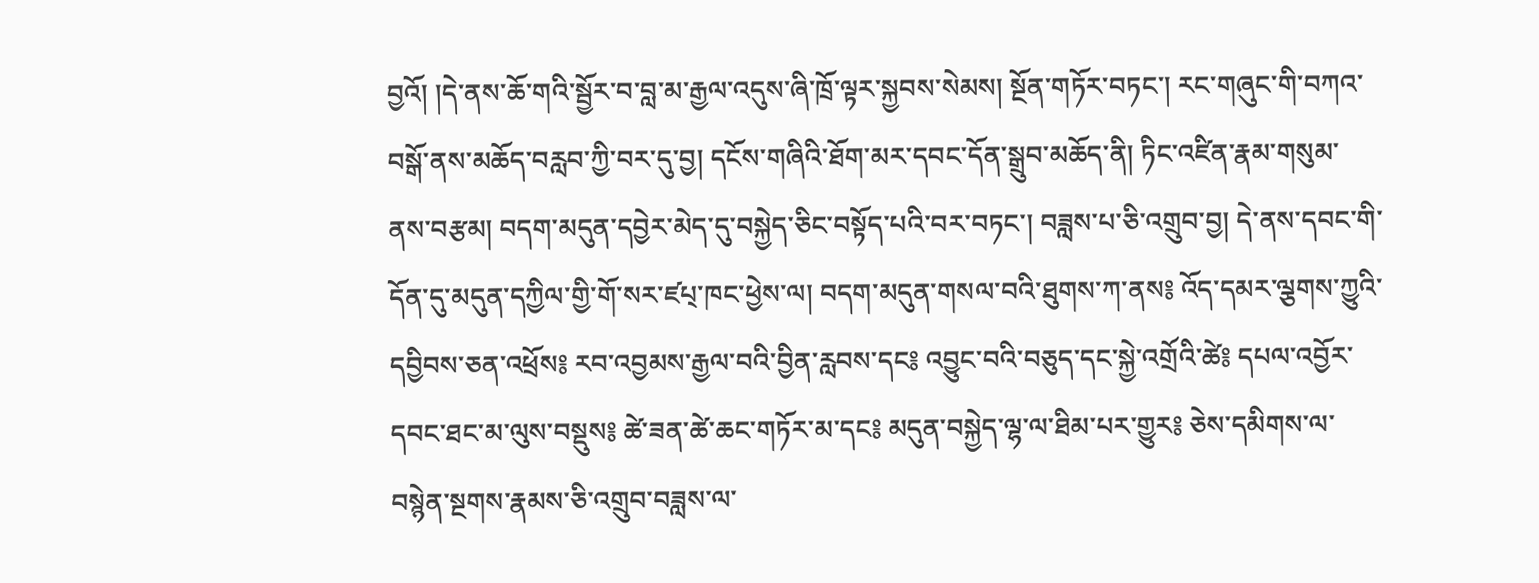བྱའོ། །དེ་ནས་ཆོ་གའི་སྦྱོར་བ་བླ་མ་རྒྱལ་འདུས་ཞི་ཁྲོ་ལྟར་སྐྱབས་སེམས། སྔོན་གཏོར་བཏང་། རང་གཞུང་གི་བཀའ་བསྒོ་ནས་མཆོད་བརླབ་ཀྱི་བར་དུ་བྱ། དངོས་གཞིའི་ཐོག་མར་དབང་དོན་སྒྲུབ་མཆོད་ནི། ཏིང་འཛིན་རྣམ་གསུམ་ནས་བརྩམ། བདག་མདུན་དབྱེར་མེད་དུ་བསྐྱེད་ཅིང་བསྟོད་པའི་བར་བཏང་། བཟླས་པ་ཅི་འགྲུབ་བྱ། དེ་ནས་དབང་གི་དོན་དུ་མདུན་དཀྱིལ་གྱི་གོ་སར་ཛཔ྄་ཁང་ཕྱེས་ལ། བདག་མདུན་གསལ་བའི་ཐུགས་ཀ་ནས༔ འོད་དམར་ལྕགས་ཀྱུའི་དབྱིབས་ཅན་འཕྲོས༔ རབ་འབྱམས་རྒྱལ་བའི་བྱིན་རླབས་དང༔ འབྱུང་བའི་བཅུད་དང་སྐྱེ་འགྲོའི་ཚེ༔ དཔལ་འབྱོར་དབང་ཐང་མ་ལུས་བསྡུས༔ ཚེ་ཟན་ཚེ་ཆང་གཏོར་མ་དང༔ མདུན་བསྐྱེད་ལྷ་ལ་ཐིམ་པར་གྱུར༔ ཅེས་དམིགས་ལ་བསྙེན་སྔགས་རྣམས་ཅི་འགྲུབ་བཟླས་ལ་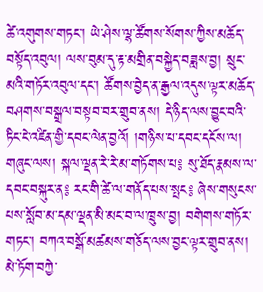ཚེ་འགུགས་གཏང་། ཡེ་ཤེས་ལྷ་ཚོགས་སོགས་ཀྱིས་མཆོད་བསྟོད་འབུལ། ལས་བུམ་དུ་རྟ་མགྲིན་བསྐྱེད་བཟླས་བྱ། སྲུང་མའི་གཏོར་འབུལ་དང་། ཚོགས་བྱེད་ན་རྒྱལ་འདུས་ལྟར་མཆོད་བཤགས་བསྒྲལ་བསྟབ་བར་གྲུབ་ནས། དེ་ཉིད་ལས་བྱུང་བའི་ཏིང་ངེ་འཛིན་གྱི་དབང་ལེན་བྱའོ། །གཉིས་པ་དབང་དངོས་ལ། གཞུང་ལས། སྐལ་ལྡན་རེ་རེ་མ་གཏོགས་པ༔ སུ་ཐོད་རྣམས་ལ་དབང་བསྐུར་ན༔ རང་གི་ཚེ་ལ་གནོད་པས་སྤང༔ ཞེས་གསུངས་པས་སློབ་མ་དམ་ལྡན་མི་མང་བ་ལ་ཁྲུས་བྱ། བགེགས་གཏོར་གཏང་། བཀའ་བསྒོ་མཚམས་གཅོད་ལས་བྱང་ལྟར་གྲུབ་ནས། མེ་ཏོག་བཀྱེ་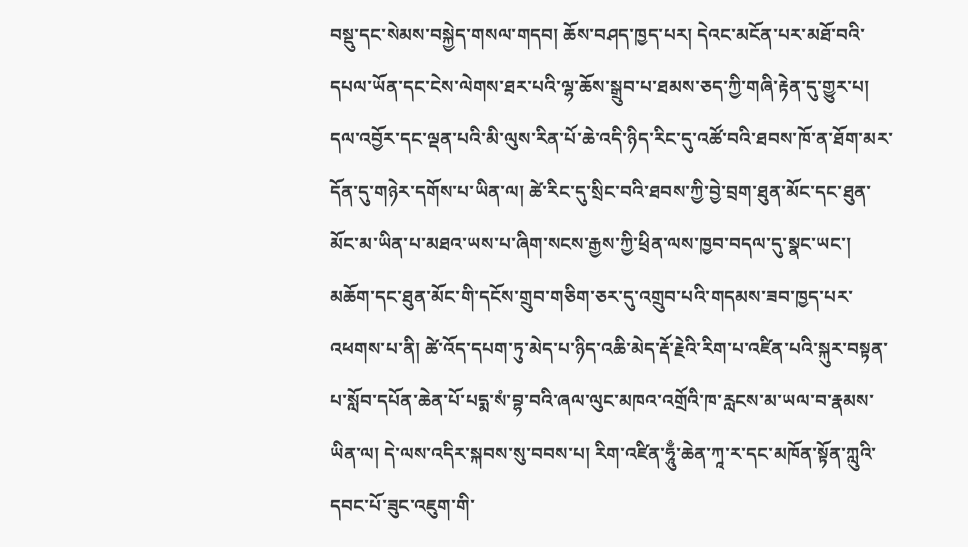བསྡུ་དང་སེམས་བསྐྱེད་གསལ་གདབ། ཆོས་བཤད་ཁྱད་པར། དེའང་མངོན་པར་མཐོ་བའི་དཔལ་ཡོན་དང་ངེས་ལེགས་ཐར་པའི་ལྷ་ཆོས་སྒྲུབ་པ་ཐམས་ཅད་ཀྱི་གཞི་རྟེན་དུ་གྱུར་པ། དལ་འབྱོར་དང་ལྡན་པའི་མི་ལུས་རིན་པོ་ཆེ་འདི་ཉིད་རིང་དུ་འཚོ་བའི་ཐབས་ཁོ་ན་ཐོག་མར་དོན་དུ་གཉེར་དགོས་པ་ཡིན་ལ། ཚེ་རིང་དུ་སྲིང་བའི་ཐབས་ཀྱི་བྱེ་བྲག་ཐུན་མོང་དང་ཐུན་མོང་མ་ཡིན་པ་མཐའ་ཡས་པ་ཞིག་སངས་རྒྱས་ཀྱི་ཕྲིན་ལས་ཁྱབ་བདལ་དུ་སྣང་ཡང་། མཆོག་དང་ཐུན་མོང་གི་དངོས་གྲུབ་གཅིག་ཅར་དུ་འགྲུབ་པའི་གདམས་ཟབ་ཁྱད་པར་འཕགས་པ་ནི། ཚེ་འོད་དཔག་ཏུ་མེད་པ་ཉིད་འཆི་མེད་རྡོ་རྗེའི་རིག་པ་འཛིན་པའི་སྐུར་བསྟན་པ་སློབ་དཔོན་ཆེན་པོ་པདྨ་སཾ་བྷ་བའི་ཞལ་ལུང་མཁའ་འགྲོའི་ཁ་རླངས་མ་ཡལ་བ་རྣམས་ཡིན་ལ། དེ་ལས་འདིར་སྐབས་སུ་བབས་པ། རིག་འཛིན་ཧཱུྃ་ཆེན་ཀཱ་ར་དང་མཁོན་སྟོན་ཀླུའི་དབང་པོ་ཟུང་འཇུག་གི་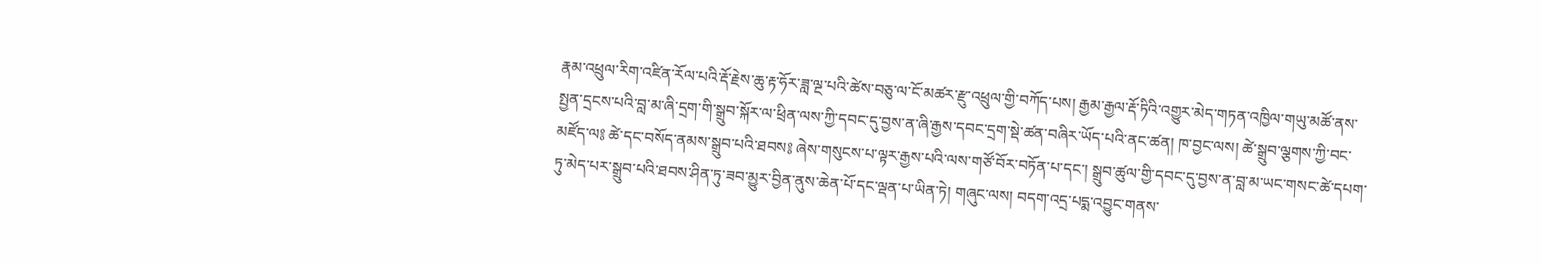རྣམ་འཕྲུལ་རིག་འཛིན་རོལ་པའི་རྡོ་རྗེས་ཆུ་རྟ་ཧོར་ཟླ་ལྔ་པའི་ཚེས་བཅུ་ལ་ངོ་མཚར་རྫུ་འཕྲུལ་གྱི་བཀོད་པས། རྒྱམ་རྒྱལ་རྡོ་ཏིའི་འགྱུར་མེད་གཏན་འཁྱིལ་གཡུ་མཚོ་ནས་སྤྱན་དྲངས་པའི་བླ་མ་ཞི་དྲག་གི་སྒྲུབ་སྐོར་ལ་ཕྲིན་ལས་ཀྱི་དབང་དུ་བྱས་ན་ཞི་རྒྱས་དབང་དྲག་སྡེ་ཚན་བཞིར་ཡོད་པའི་ནང་ཚན། ཁ་བྱང་ལས། ཚེ་སྒྲུབ་ལྕགས་ཀྱི་བང་མཛོད་ལ༔ ཚེ་དང་བསོད་ནམས་སྒྲུབ་པའི་ཐབས༔ ཞེས་གསུངས་པ་ལྟར་རྒྱས་པའི་ལས་གཙོ་བོར་བཏོན་པ་དང་། སྒྲུབ་ཚུལ་གྱི་དབང་དུ་བྱས་ན་བླ་མ་ཡང་གསང་ཚེ་དཔག་ཏུ་མེད་པར་སྒྲུབ་པའི་ཐབས་ཤིན་ཏུ་ཟབ་མྱུར་བྱིན་ནུས་ཆེན་པོ་དང་ལྡན་པ་ཡིན་ཏེ། གཞུང་ལས། བདག་འདྲ་པདྨ་འབྱུང་གནས་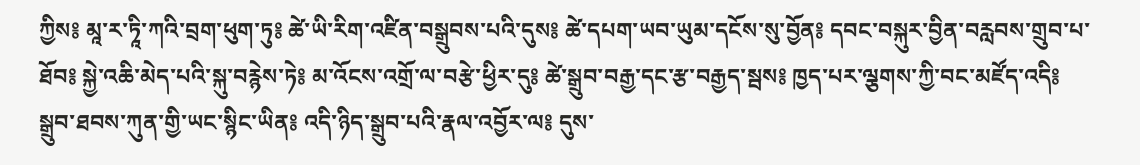ཀྱིས༔ མཱ་ར་ཏཱི་ཀའི་བྲག་ཕུག་ཏུ༔ ཚེ་ཡི་རིག་འཛིན་བསྒྲུབས་པའི་དུས༔ ཚེ་དཔག་ཡབ་ཡུམ་དངོས་སུ་བྱོན༔ དབང་བསྐུར་བྱིན་བརླབས་གྲུབ་པ་ཐོབ༔ སྐྱེ་འཆི་མེད་པའི་སྐུ་བརྙེས་ཏེ༔ མ་འོངས་འགྲོ་ལ་བརྩེ་ཕྱིར་དུ༔ ཚེ་སྒྲུབ་བརྒྱ་དང་རྩ་བརྒྱད་སྦས༔ ཁྱད་པར་ལྕགས་ཀྱི་བང་མཛོད་འདི༔ སྒྲུབ་ཐབས་ཀུན་གྱི་ཡང་སྙིང་ཡིན༔ འདི་ཉིད་སྒྲུབ་པའི་རྣལ་འབྱོར་ལ༔ དུས་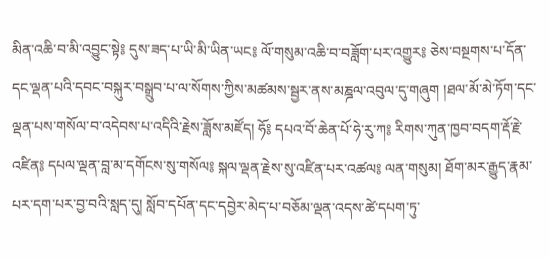མིན་འཆི་བ་མི་འབྱུང་སྟེ༔ དུས་ཟད་པ་ཡི་མི་ཡིན་ཡང༔ ལོ་གསུམ་འཆི་བ་བཟློག་པར་འགྱུར༔ ཅེས་བསྔགས་པ་དོན་དང་ལྡན་པའི་དབང་བསྐུར་བསྒྲུབ་པ་ལ་སོགས་ཀྱིས་མཚམས་སྦྱར་ནས་མཎྜལ་འབུལ་དུ་གཞུག །ཐལ་མོ་མེ་ཏོག་དང་ལྡན་པས་གསོལ་བ་འདེབས་པ་འདིའི་རྗེས་ཟློས་མཛོད། ཧོ༔ དཔའ་བོ་ཆེན་པོ་ཧེ་རུ་ཀ༔ རིགས་ཀུན་ཁྱབ་བདག་རྡོ་རྗེ་འཛིན༔ དཔལ་ལྡན་བླ་མ་དགོངས་སུ་གསོལ༔ སྐལ་ལྡན་རྗེས་སུ་འཛིན་པར་འཚལ༔ ལན་གསུམ། ཐོག་མར་རྒྱུད་རྣམ་པར་དག་པར་བྱ་བའི་སླད་དུ། སློབ་དཔོན་དང་དབྱེར་མེད་པ་བཅོམ་ལྡན་འདས་ཚེ་དཔག་ཏུ་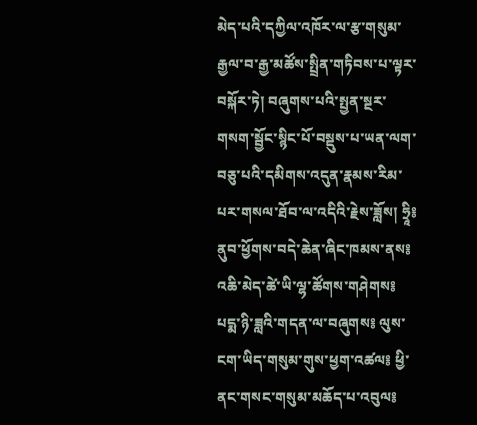མེད་པའི་དཀྱིལ་འཁོར་ལ་རྩ་གསུམ་རྒྱལ་བ་རྒྱ་མཚོས་སྤྲིན་གཏིབས་པ་ལྟར་བསྐོར་ཏེ། བཞུགས་པའི་སྤྱན་སྔར་གསག་སྦྱོང་སྙིང་པོ་བསྡུས་པ་ཡན་ལག་བཅུ་པའི་དམིགས་འདུན་རྣམས་རིམ་པར་གསལ་ཐོབ་ལ་འདིའི་རྗེས་ཟློས། ཧྲཱི༔ ནུབ་ཕྱོགས་བདེ་ཆེན་ཞིང་ཁམས་ནས༔ འཆི་མེད་ཚེ་ཡི་ལྷ་ཚོགས་གཤེགས༔ པདྨ་ཉི་ཟླའི་གདན་ལ་བཞུགས༔ ལུས་ངག་ཡིད་གསུམ་གུས་ཕྱག་འཚལ༔ ཕྱི་ནང་གསང་གསུམ་མཆོད་པ་འབུལ༔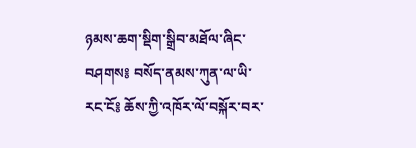ཉམས་ཆག་སྡིག་སྒྲིབ་མཐོལ་ཞིང་བཤགས༔ བསོད་ནམས་ཀུན་ལ་ཡི་རང་ངོ༔ ཆོས་ཀྱི་འཁོར་ལོ་བསྐོར་བར་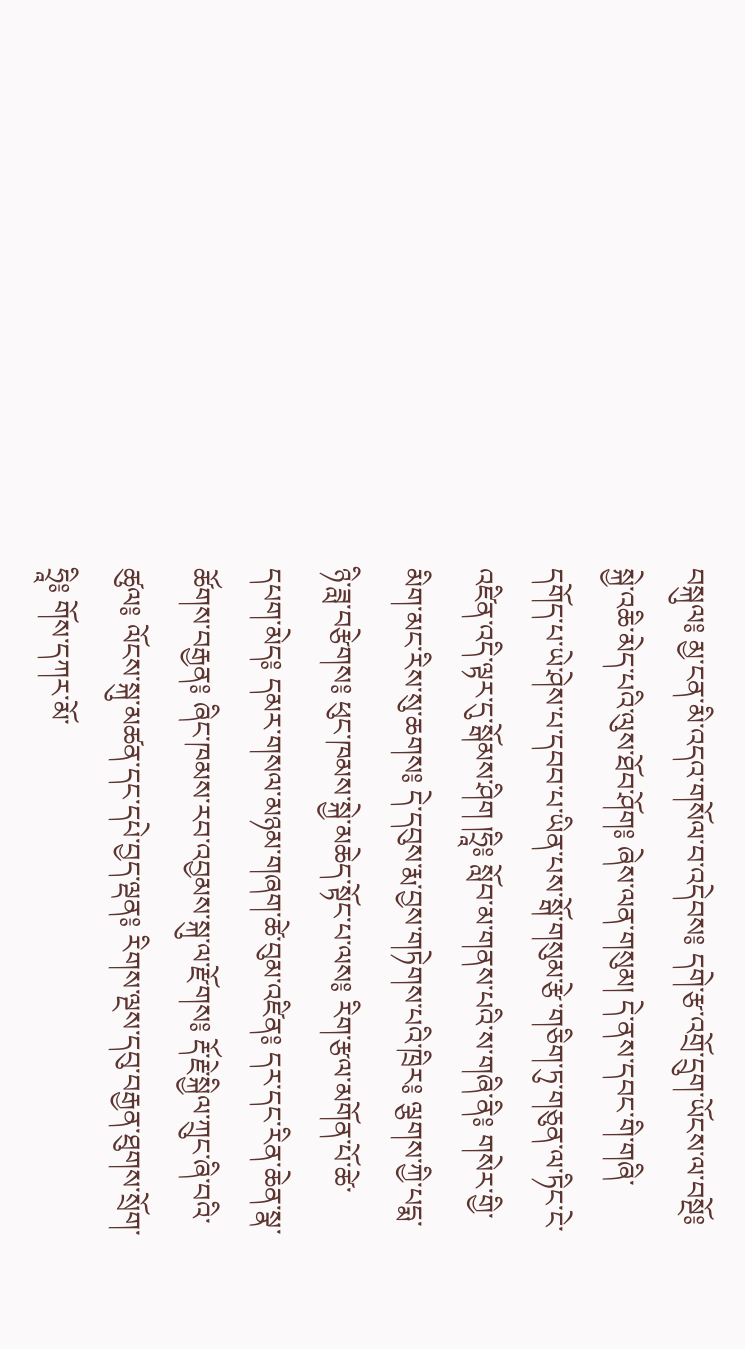བསྐུལ༔ མྱ་ངན་མི་འདའ་གསོལ་བ་འདེབས༔ དགེ་རྩ་འགྲོ་དྲུག་ཡོངས་ལ་བསྔོ༔ སྐྱེ་འཆི་མེད་པའི་ལུས་ཐོབ་ཤོག༔ ཞེས་ལན་གསུམ། དེ་ནས་དབང་གི་གཞི་དགོད་པ་ཡེ་ཤེས་པ་དབབ་པ་ཡིན་པས་སྒོ་གསུམ་རྩེ་གཅིག་ཏུ་གཅུན་ལ་ཏིང་ངེ་འཛིན་འདི་ལྟར་དུ་སྒོམས་ཤིག །ཧྲཱི༔ སློབ་མ་གནས་པའི་ས་གཞི་ནི༔ གསེར་གྱི་མིག་མང་རིས་སུ་ཆགས༔ དེ་དབུས་རྨ་བྱས་གཏེགས་པའི་ཁྲིར༔ ལྕགས་ཀྱི་པདྨ་ཉི་ཟླ་བརྩེགས༔ ཕུང་ཁམས་སྐྱེ་མཆེད་སྟོང་པ་ལས༔ རིག་རྩལ་མགོན་པོ་ཚེ་དཔག་མེད༔ དམར་གསལ་མཉམ་གཞག་ཚེ་བུམ་འཛིན༔ དར་དང་རིན་ཆེན་སྣ་ཚོགས་བརྒྱན༔ ཞིང་ཁམས་རབ་འབྱམས་སྐུ་ལ་རྫོགས༔ རྡོ་རྗེ་སྐྱིལ་ཀྲུང་ཞི་བའི་ཚུལ༔ ལོངས་སྐུ་མཚན་དང་དཔེ་བྱད་ལྡན༔ རིགས་ལྔས་དབུ་བརྒྱན་ཐུགས་སྲོག་ཧྲཱི༔ གོས་དཀར་མོ་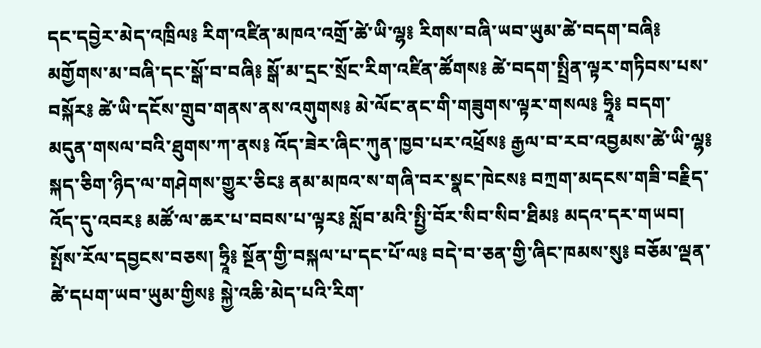དང་དབྱེར་མེད་འཁྲིལ༔ རིག་འཛིན་མཁའ་འགྲོ་ཚེ་ཡི་ལྷ༔ རིགས་བཞི་ཡབ་ཡུམ་ཚེ་བདག་བཞི༔ མགྱོགས་མ་བཞི་དང་སྒོ་བ་བཞི༔ སྒོ་མ་དྲང་སྲོང་རིག་འཛིན་ཚོགས༔ ཚེ་བདག་སྤྲིན་ལྟར་གཏིབས་པས་བསྐོར༔ ཚེ་ཡི་དངོས་གྲུབ་གནས་ནས་འགུགས༔ མེ་ལོང་ནང་གི་གཟུགས་ལྟར་གསལ༔ ཧྲཱི༔ བདག་མདུན་གསལ་བའི་ཐུགས་ཀ་ནས༔ འོད་ཟེར་ཞིང་ཀུན་ཁྱབ་པར་འཕྲོས༔ རྒྱལ་བ་རབ་འབྱམས་ཚེ་ཡི་ལྷ༔ སྐད་ཅིག་ཉིད་ལ་གཤེགས་གྱུར་ཅིང༔ ནམ་མཁའ་ས་གཞི་བར་སྣང་ཁེངས༔ བཀྲག་མདངས་གཟི་བརྗིད་འོད་དུ་འབར༔ མཚོ་ལ་ཆར་པ་བབས་པ་ལྟར༔ སློབ་མའི་སྤྱི་བོར་སིབ་སིབ་ཐིམ༔ མདའ་དར་གཡབ། སྤོས་རོལ་དབྱངས་བཅས། ཧྲཱི༔ སྔོན་གྱི་བསྐལ་པ་དང་པོ་ལ༔ བདེ་བ་ཅན་གྱི་ཞིང་ཁམས་སུ༔ བཅོམ་ལྡན་ཚེ་དཔག་ཡབ་ཡུམ་གྱིས༔ སྐྱེ་འཆི་མེད་པའི་རིག་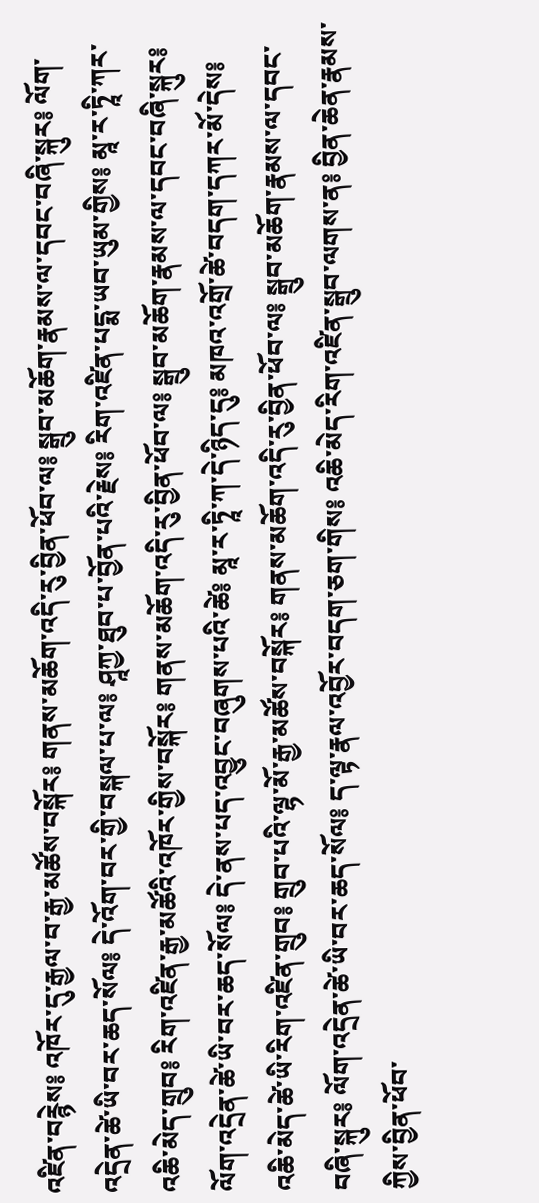འཛིན་བརྙེས༔ འཁོར་དུ་རྒྱལ་བ་རྒྱ་མཚོས་བསྐོར༔ གནས་མཆོག་འདི་རུ་བྱིན་ཕོབ་ལ༔ སྒྲུབ་མཆོག་རྣམས་ལ་དབང་བཞི་སྐུར༔ ལོག་འདྲེན་ཚེ་ཡི་བར་ཆད་སོལ༔ དེ་འོག་བར་གྱི་བསྐལ་པ་ལ༔ ཤཱཀྱ་ཐུབ་པ་བྱོན་པའི་རྗེས༔ རིག་འཛིན་པདྨ་ཡབ་ཡུམ་གྱིས༔ མཱ་ར་ཏཱི་ཀར་འཆི་མེད་གྲུབ༔ རིག་འཛིན་རྒྱ་མཚོའི་འཁོར་གྱིས་བསྐོར༔ གནས་མཆོག་འདི་རུ་བྱིན་ཕོབ་ལ༔ སྒྲུབ་མཆོག་རྣམས་ལ་དབང་བཞི་སྐུར༔ ལོག་འདྲེན་ཚེ་ཡི་བར་ཆད་སོལ༔ དེ་ནས་པད་འབྱུང་བཞུགས་པའི་ཚེ༔ མཱ་ར་ཏཱི་ཀ་དེ་ཉིད་དུ༔ མཁའ་འགྲོ་ཚེ་བདག་དཀར་མོ་དེས༔ འཆི་མེད་ཚེ་ཡི་རིག་འཛིན་གྲུབ༔ གྲུབ་པའི་ལྷ་མོ་རྒྱ་མཚོས་བསྐོར༔ གནས་མཆོག་འདི་རུ་བྱིན་ཕོབ་ལ༔ སྒྲུབ་མཆོག་རྣམས་ལ་དབང་བཞི་སྐུར༔ ལོག་འདྲེན་ཚེ་ཡི་བར་ཆད་སོལ༔ ད་ལྟ་རྣལ་འབྱོར་བདག་ཅག་གིས༔ འཆི་མེད་རིག་འཛིན་སྒྲུབ་ལགས་ན༔ བྱིན་ཆེན་རྣམས་ཀྱིས་བྱིན་ཕོབ་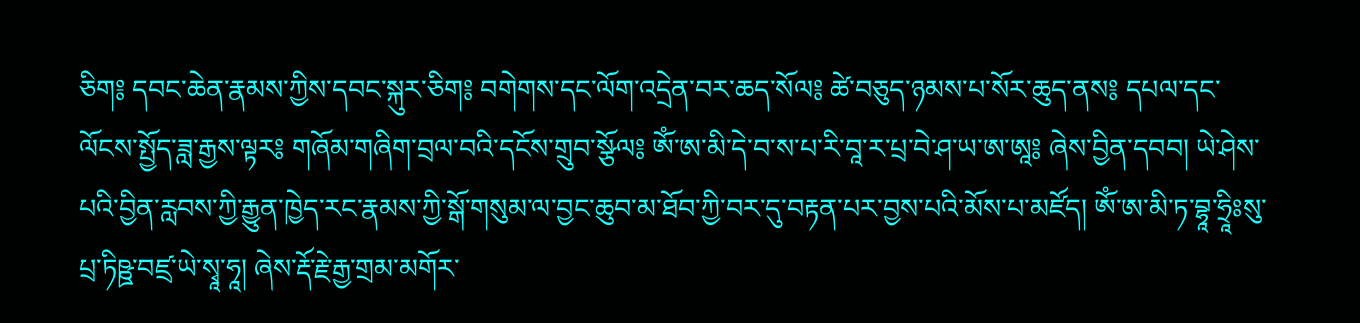ཅིག༔ དབང་ཆེན་རྣམས་ཀྱིས་དབང་སྐུར་ཅིག༔ བགེགས་དང་ལོག་འདྲེན་བར་ཆད་སོལ༔ ཚེ་བཅུད་ཉམས་པ་སོར་ཆུད་ནས༔ དཔལ་དང་ལོངས་སྤྱོད་ཟླ་རྒྱས་ལྟར༔ གཞོམ་གཞིག་བྲལ་བའི་དངོས་གྲུབ་སྩོལ༔ ཨོཾ་ཨ་མི་དེ་བ་ས་པ་རི་བཱ་ར་པྲ་བེ་ཤ་ཡ་ཨ་ཨཱ༔ ཞེས་བྱིན་དབབ། ཡེ་ཤེས་པའི་བྱིན་རླབས་ཀྱི་རྒྱུན་ཁྱེད་རང་རྣམས་ཀྱི་སྒོ་གསུམ་ལ་བྱང་ཆུབ་མ་ཐོབ་ཀྱི་བར་དུ་བརྟན་པར་བྱས་པའི་མོས་པ་མཛོད། ཨོཾ་ཨ་མི་ཏ་བྷཱ་ཧྲཱིཿསུ་པྲ་ཏིཥྛ་བཛྲ་ཡེ་སྭཱ་ཧཱ། ཞེས་རྡོ་རྗེ་རྒྱ་གྲམ་མགོར་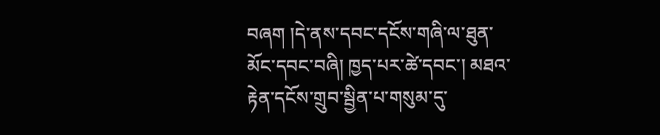བཞག །དེ་ནས་དབང་དངོས་གཞི་ལ་ཐུན་མོང་དབང་བཞི། ཁྱད་པར་ཚེ་དབང་། མཐའ་རྟེན་དངོས་གྲུབ་སྦྱིན་པ་གསུམ་དུ་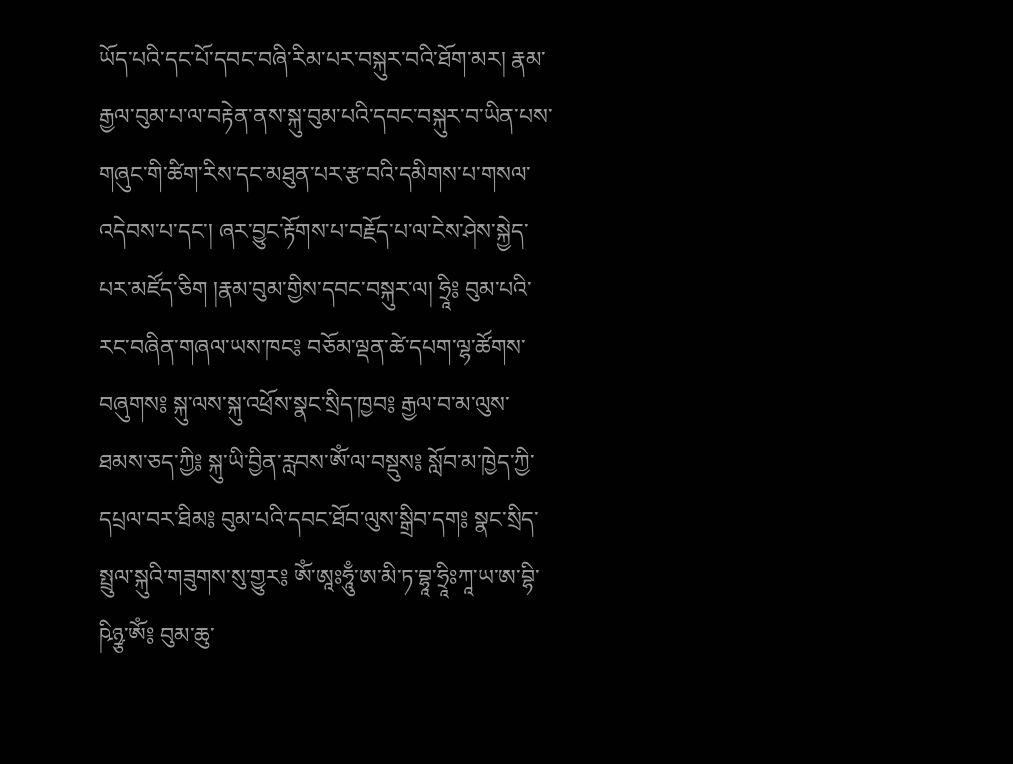ཡོད་པའི་དང་པོ་དབང་བཞི་རིམ་པར་བསྐུར་བའི་ཐོག་མར། རྣམ་རྒྱལ་བུམ་པ་ལ་བརྟེན་ནས་སྐུ་བུམ་པའི་དབང་བསྐུར་བ་ཡིན་པས་གཞུང་གི་ཚིག་རིས་དང་མཐུན་པར་རྩ་བའི་དམིགས་པ་གསལ་འདེབས་པ་དང་། ཞར་བྱུང་རྟོགས་པ་བརྗོད་པ་ལ་ངེས་ཤེས་སྐྱེད་པར་མཛོད་ཅིག །རྣམ་བུམ་གྱིས་དབང་བསྐུར་ལ། ཧྲཱི༔ བུམ་པའི་རང་བཞིན་གཞལ་ཡས་ཁང༔ བཅོམ་ལྡན་ཚེ་དཔག་ལྷ་ཚོགས་བཞུགས༔ སྐུ་ལས་སྐུ་འཕྲོས་སྣང་སྲིད་ཁྱབ༔ རྒྱལ་བ་མ་ལུས་ཐམས་ཅད་ཀྱི༔ སྐུ་ཡི་བྱིན་རླབས་ཨོཾ་ལ་བསྡུས༔ སློབ་མ་ཁྱེད་ཀྱི་དཔྲལ་བར་ཐིམ༔ བུམ་པའི་དབང་ཐོབ་ལུས་སྒྲིབ་དག༔ སྣང་སྲིད་སྤྲུལ་སྐུའི་གཟུགས་སུ་གྱུར༔ ཨོཾ་ཨཱཿཧཱུྃ་ཨ་མི་ཏ་བྷཱ་ཧྲཱིཿཀཱ་ཡ་ཨ་བྷི་ཥིཉྩ་ཨོཾ༔ བུམ་ཆུ་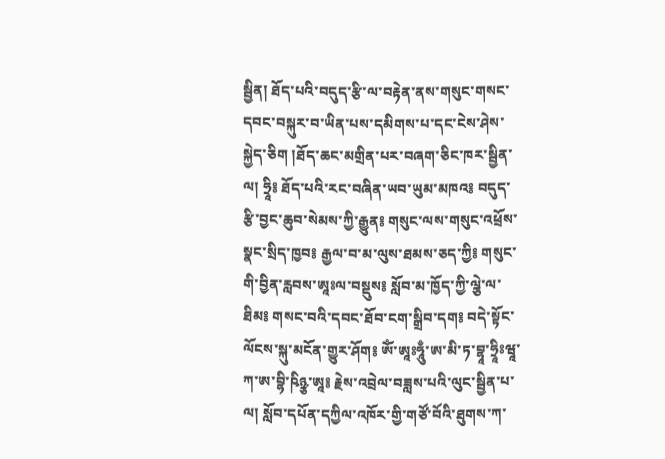སྦྱིན། ཐོད་པའི་བདུད་རྩི་ལ་བརྟེན་ནས་གསུང་གསང་དབང་བསྐུར་བ་ཡིན་པས་དམིགས་པ་དང་ངེས་ཤེས་སྐྱེད་ཅིག །ཐོད་ཆང་མགྲིན་པར་བཞག་ཅིང་ཁར་སྦྱིན་ལ། ཧྲཱི༔ ཐོད་པའི་རང་བཞིན་ཡབ་ཡུམ་མཁའ༔ བདུད་རྩི་བྱང་ཆུབ་སེམས་ཀྱི་རྒྱུན༔ གསུང་ལས་གསུང་འཕྲོས་སྣང་སྲིད་ཁྱབ༔ རྒྱལ་བ་མ་ལུས་ཐམས་ཅད་ཀྱི༔ གསུང་གི་བྱིན་རླབས་ཨཱཿལ་བསྡུས༔ སློབ་མ་ཁྱོད་ཀྱི་ལྕེ་ལ་ཐིམ༔ གསང་བའི་དབང་ཐོབ་ངག་སྒྲིབ་དག༔ བདེ་སྟོང་ལོངས་སྐུ་མངོན་གྱུར་ཤོག༔ ཨོཾ་ཨཱཿཧཱུྃ་ཨ་མི་ཏ་བྷཱ་ཧྲཱིཿཝཱ་ཀ་ཨ་བྷི་ཥིཉྩ་ཨཱ༔ རྗེས་འབྲེལ་བཟླས་པའི་ལུང་སྦྱིན་པ་ལ། སློབ་དཔོན་དཀྱིལ་འཁོར་གྱི་གཙོ་བོའི་ཐུགས་ཀ་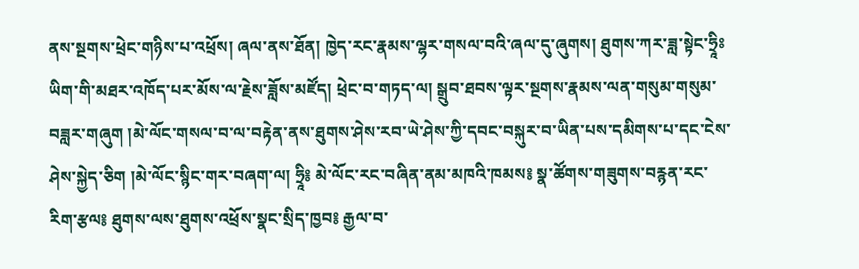ནས་སྔགས་ཕྲེང་གཉིས་པ་འཕྲོས། ཞལ་ནས་ཐོན། ཁྱེད་རང་རྣམས་ལྷར་གསལ་བའི་ཞལ་དུ་ཞུགས། ཐུགས་ཀར་ཟླ་སྟེང་ཧྲཱིཿཡིག་གི་མཐར་འཁོད་པར་མོས་ལ་རྗེས་ཟློས་མཛོད། ཕྲེང་བ་གཏད་ལ། སྒྲུབ་ཐབས་ལྟར་སྔགས་རྣམས་ལན་གསུམ་གསུམ་བཟླར་གཞུག །མེ་ལོང་གསལ་བ་ལ་བརྟེན་ནས་ཐུགས་ཤེས་རབ་ཡེ་ཤེས་ཀྱི་དབང་བསྐུར་བ་ཡིན་པས་དམིགས་པ་དང་ངེས་ཤེས་སྐྱེད་ཅིག །མེ་ལོང་སྙིང་གར་བཞག་ལ། ཧྲཱི༔ མེ་ལོང་རང་བཞིན་ནམ་མཁའི་ཁམས༔ སྣ་ཚོགས་གཟུགས་བརྙན་རང་རིག་རྩལ༔ ཐུགས་ལས་ཐུགས་འཕྲོས་སྣང་སྲིད་ཁྱབ༔ རྒྱལ་བ་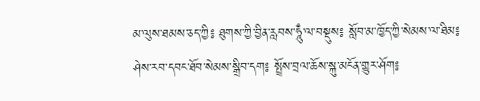མ་ལུས་ཐམས་ཅད་ཀྱི༔ ཐུགས་ཀྱི་བྱིན་རླབས་ཧཱུྃ་ལ་བསྡུས༔ སློབ་མ་ཁྱོད་ཀྱི་སེམས་ལ་ཐིམ༔ ཤེས་རབ་དབང་ཐོབ་སེམས་སྒྲིབ་དག༔ སྤྲོས་བྲལ་ཆོས་སྐུ་མངོན་གྱུར་ཤོག༔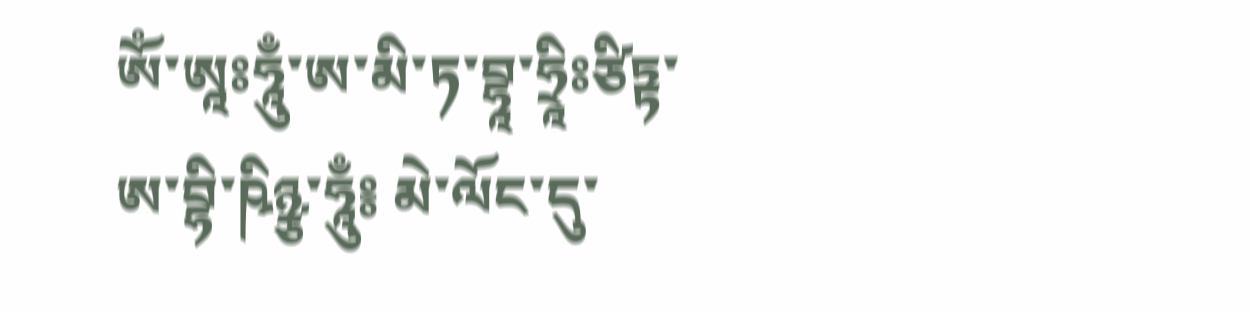ཨོཾ་ཨཱཿཧཱུྃ་ཨ་མི་ཏ་བྷཱ་ཧྲཱིཿཙིཏྟ་ཨ་བྷི་ཥིཉྩ་ཧཱུྃ༔ མེ་ལོང་དུ་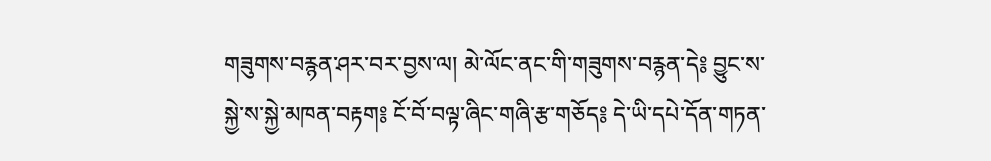གཟུགས་བརྙན་ཤར་བར་བྱས་ལ། མེ་ལོང་ནང་གི་གཟུགས་བརྙན་དེ༔ བྱུང་ས་སྐྱེ་ས་སྐྱེ་མཁན་བརྟག༔ ངོ་བོ་བལྟ་ཞིང་གཞི་རྩ་གཅོད༔ དེ་ཡི་དཔེ་དོན་གཏན་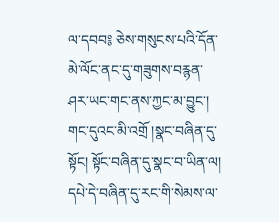ལ་དབབ༔ ཅེས་གསུངས་པའི་དོན་མེ་ལོང་ནང་དུ་གཟུགས་བརྙན་ཤར་ཡང་གང་ནས་ཀྱང་མ་བྱུང་། གང་དུའང་མི་འགྲོ །སྣང་བཞིན་དུ་སྟོང། སྟོང་བཞིན་དུ་སྣང་བ་ཡིན་ལ། དཔེ་དེ་བཞིན་དུ་རང་གི་སེམས་ལ་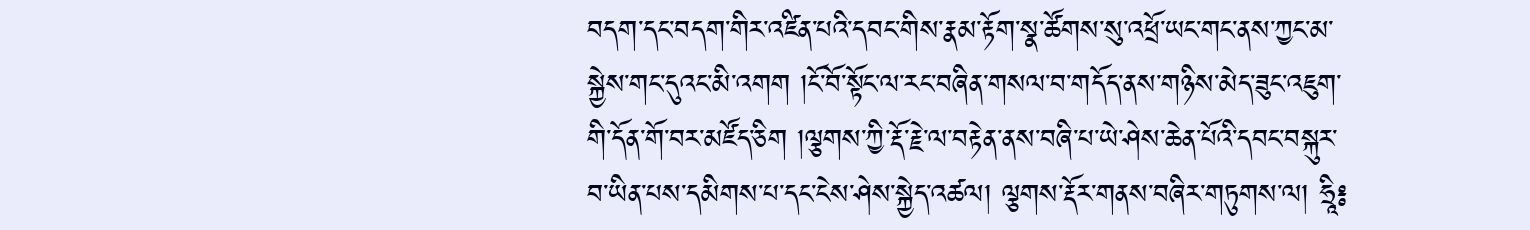བདག་དང་བདག་གིར་འཛིན་པའི་དབང་གིས་རྣམ་རྟོག་སྣ་ཚོགས་སུ་འཕྲོ་ཡང་གང་ནས་ཀྱང་མ་སྐྱེས་གང་དུའང་མི་འགག །ངོ་བོ་སྟོང་ལ་རང་བཞིན་གསལ་བ་གདོད་ནས་གཉིས་མེད་ཟུང་འཇུག་གི་དོན་གོ་བར་མཛོད་ཅིག །ལྕགས་ཀྱི་རྡོ་རྗེ་ལ་བརྟེན་ནས་བཞི་པ་ཡེ་ཤེས་ཆེན་པོའི་དབང་བསྐུར་བ་ཡིན་པས་དམིགས་པ་དང་ངེས་ཤེས་སྐྱེད་འཚལ། ལྕགས་རྡོར་གནས་བཞིར་གཏུགས་ལ། ཧྲཱི༔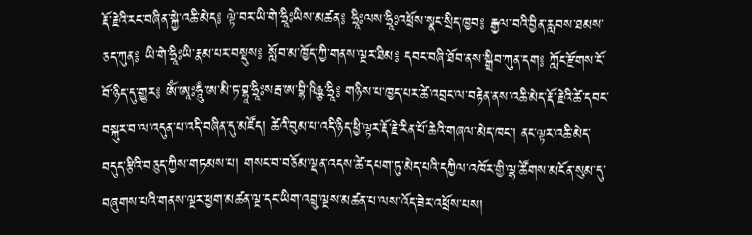རྡོ་རྗེའི་རང་བཞིན་སྐྱེ་འཆི་མེད༔ ལྟེ་བར་ཡི་གེ་ཧྲཱིཿཡིས་མཚན༔ ཧྲཱིཿལས་ཧྲཱིཿའཕྲོས་སྣང་སྲིད་ཁྱབ༔ རྒྱལ་བའི་བྱིན་རླབས་ཐམས་ཅད་ཀུན༔ ཡི་གེ་ཧྲཱིཿཡི་རྣམ་པར་བསྡུས༔ སློབ་མ་ཁྱོད་ཀྱི་གནས་ལྔར་ཐིམ༔ དབང་བཞི་ཐོབ་ནས་སྒྲིབ་ཀུན་དག༔ ཀློང་རྫོགས་ངོ་བོ་ཉིད་དུ་གྱུར༔ ཨོཾ་ཨཱཿཧཱུྃ་ཨ་མི་ཏ་བྷཱ་ཧྲཱིཿསརྦ་ཨ་བྷི་ཥིཉྩ་ཧྲཱི༔ གཉིས་པ་ཁྱད་པར་ཚེ་འབྲང་ལ་བརྟེན་ནས་འཆི་མེད་རྡོ་རྗེའི་ཚེ་དབང་བསྐུར་བ་ལ་འདུན་པ་འདི་བཞིན་དུ་མཛོད། ཚེའི་བུམ་པ་འདི་ཉིད་ཕྱི་ལྟར་རྡོ་རྗེ་རིན་པོ་ཆེའི་གཞལ་མེད་ཁང་། ནང་ལྟར་འཆི་མེད་བདུད་རྩིའི་བཅུད་ཀྱིས་གཏམས་པ། གསང་བ་བཅོམ་ལྡན་འདས་ཚེ་དཔག་ཏུ་མེད་པའི་དཀྱིལ་འཁོར་གྱི་ལྷ་ཚོགས་མངོན་སུམ་དུ་བཞུགས་པའི་གནས་ལྔར་ཕྱག་མཚན་ལྔ་དང་ཡིག་འབྲུ་ལྔས་མཚན་པ་ལས་འོད་ཟེར་འཕྲོས་པས།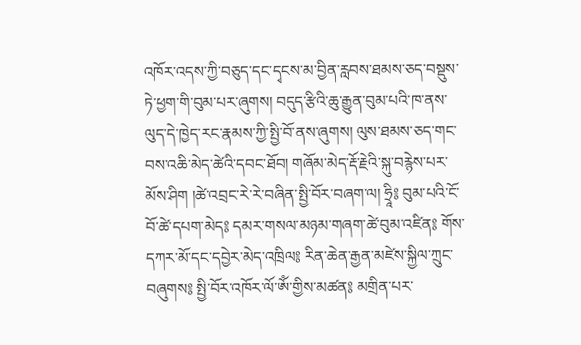འཁོར་འདས་ཀྱི་བཅུད་དང་དྭངས་མ་བྱིན་རླབས་ཐམས་ཅད་བསྡུས་ཏེ་ཕྱག་གི་བུམ་པར་ཞུགས། བདུད་རྩིའི་ཆུ་རྒྱུན་བུམ་པའི་ཁ་ནས་ལུད་དེ་ཁྱེད་རང་རྣམས་ཀྱི་སྤྱི་བོ་ནས་ཞུགས། ལུས་ཐམས་ཅད་གང་བས་འཆི་མེད་ཚེའི་དབང་ཐོབ། གཞོམ་མེད་རྡོ་རྗེའི་སྐུ་བརྙེས་པར་མོས་ཤིག །ཚེ་འབྲང་རེ་རེ་བཞིན་སྤྱི་བོར་བཞག་ལ། ཧྲཱི༔ བུམ་པའི་ངོ་བོ་ཚེ་དཔག་མེད༔ དམར་གསལ་མཉམ་གཞག་ཚེ་བུམ་འཛིན༔ གོས་དཀར་མོ་དང་དབྱེར་མེད་འཁྲིལ༔ རིན་ཆེན་རྒྱན་མཛེས་སྐྱིལ་ཀྲུང་བཞུགས༔ སྤྱི་བོར་འཁོར་ལོ་ཨོཾ་གྱིས་མཚན༔ མགྲིན་པར་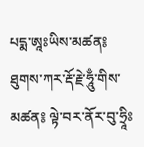པདྨ་ཨཱཿཡིས་མཚན༔ ཐུགས་ཀར་རྡོ་རྗེ་ཧཱུྃ་གིས་མཚན༔ ལྟེ་བར་ནོར་བུ་ཧྲཱིཿ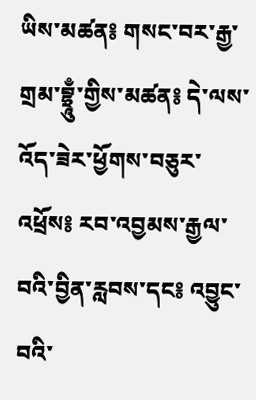ཡིས་མཚན༔ གསང་བར་རྒྱ་གྲམ་བྷྲཱུྃ་གྱིས་མཚན༔ དེ་ལས་འོད་ཟེར་ཕྱོགས་བཅུར་འཕྲོས༔ རབ་འབྱམས་རྒྱལ་བའི་བྱིན་རླབས་དང༔ འབྱུང་བའི་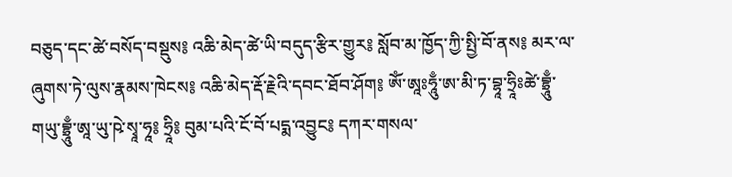བཅུད་དང་ཚེ་བསོད་བསྡུས༔ འཆི་མེད་ཚེ་ཡི་བདུད་རྩིར་གྱུར༔ སློབ་མ་ཁྱོད་ཀྱི་སྤྱི་བོ་ནས༔ མར་ལ་ཞུགས་ཏེ་ལུས་རྣམས་ཁེངས༔ འཆི་མེད་རྡོ་རྗེའི་དབང་ཐོབ་ཤོག༔ ཨོཾ་ཨཱཿཧཱུྃ་ཨ་མི་ཏ་བྷཱ་ཧྲཱིཿཚེ་བྷྲཱུྃ་གཡུ་བྷྲཱུྃ་ཨཱ་ཡུ་ཥེ་སྭཱ་ཧཱ༔ ཧྲཱི༔ བུམ་པའི་ངོ་བོ་པདྨ་འབྱུང༔ དཀར་གསལ་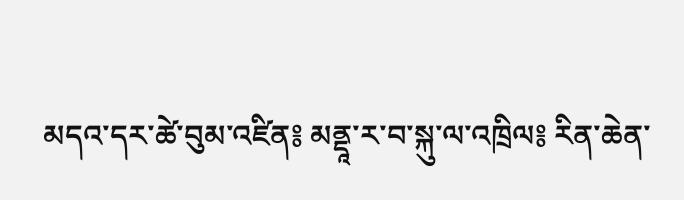མདའ་དར་ཚེ་བུམ་འཛིན༔ མནྡཱ་ར་བ་སྐུ་ལ་འཁྲིལ༔ རིན་ཆེན་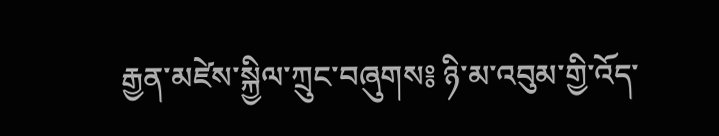རྒྱན་མཛེས་སྐྱིལ་ཀྲུང་བཞུགས༔ ཉི་མ་འབུམ་གྱི་འོད་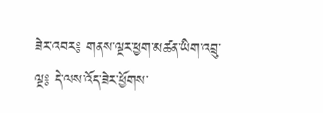ཟེར་འབར༔ གནས་ལྔར་ཕྱག་མཚན་ཡིག་འབྲུ་ལྔ༔ དེ་ལས་འོད་ཟེར་ཕྱོགས་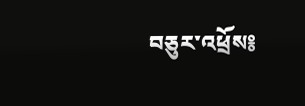བཅུར་འཕྲོས༔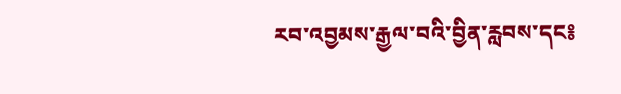རབ་འབྱམས་རྒྱལ་བའི་བྱིན་རླབས་དང༔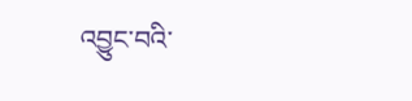འབྱུང་བའི་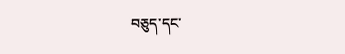བཅུད་དང་